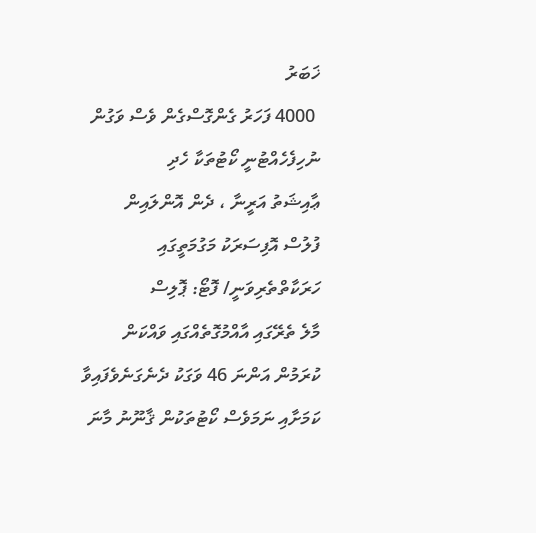ޚަބަރު
 4000 ފަހަރު ގެންގޮސްގެން ވެސް ވަގުން ނުހިފެހެއްޓުނީ ކޯޓުތަކާ ހެދި
ޢާއިޝަތު އަރީނާ ، ދެން އޮންލައިން
ފުލުސް އޮފިސަރަކު މަގުމަތީގައި ހަރަކާތްތެރިވަނީ/ ފޮޓޯ: ޕޮލިސް
މާލެ ތެރޭގައި އާއްމުގޮތެއްގައި ވައްކަން ކުރަމުން އަންނަ 46 ވަގަކު ދެނެގަނެވެފައިވާ ކަމަށާއި ނަމަވެސް ކޯޓުތަކުން ޤާނޫނު މާނަ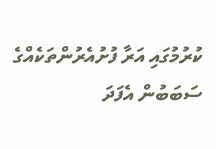ކުރުމުގައި އަރާ ފުށުއެރުންތަކެއްގެ ސަބަބުން އެފަދަ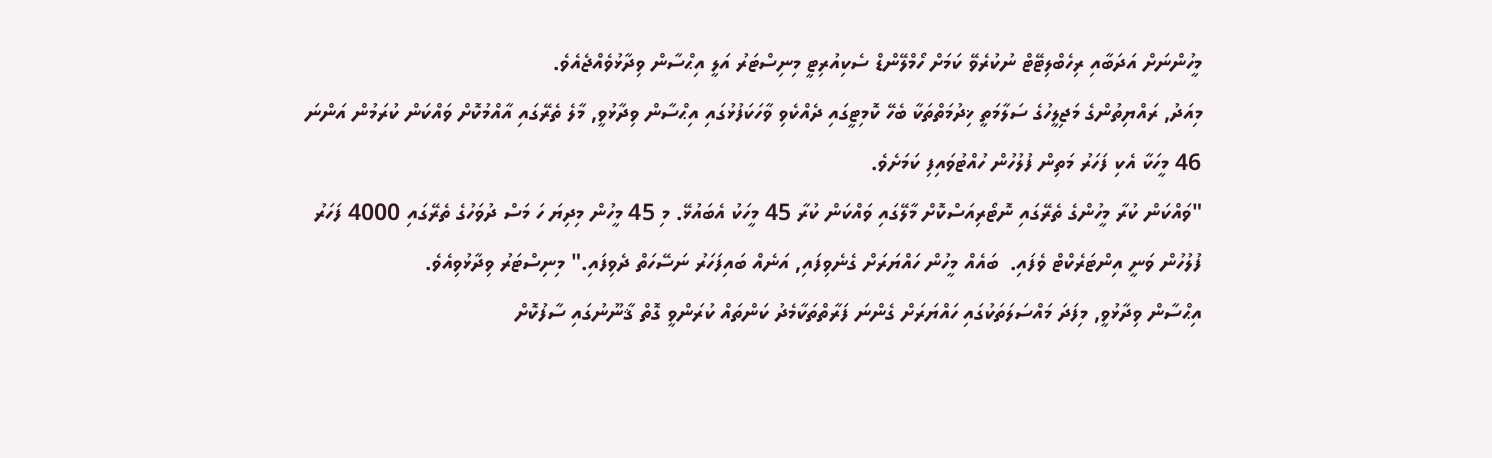މީހުންނަށް އަދަބާއި ރިހެބްލިޓޭޓް ނުކުރެވޭ ކަމަށް ހޯމްލޭންޑް ސެކިއުރިޓީ މިނިސްޓަރު އަލީ އިޙްސާން ވިދާޅުވެއްޖެއެވެ.
މިއަދު, ރައްޔިތުންގެ މަޖިލީހުގެ ސަލާމަތީ ޚިދުމަތްތަކާ ބެހޭ ކޮމިޓީގައި ދެއްކެވި ވާހަކަފުޅުގައި އިޙްސާން ވިދާޅުވީ, މާލެ ތެރޭގައި އާއްމުކޮށް ވައްކަން ކުރަމުން އަންނަ 46 މީހަކާ އެކި ފަހަރު މަތިން ފުލުހުން ހުއްޓުވައިފި ކަމަށެވެ.
"ވައްކަން ކުރާ މީހުންގެ ތެރޭގައި ނޮޓޯރިއަސްކޮށް މާލޭގައި ވައްކަން ކުރާ 45 މީހަކު އެބައުޅޭ. މި 45 މީހުން މިދިޔަ ހަ މަސް ދުވަހުގެ ތެރޭގައި 4000 ފަހަރު ފުލުހުން ވަނީ އިންޓަރެކްޓް ވެފައި.  ބައެއް މީހުން ހައްޔަރަށް ގެނެވިފައި, އަނެއް ބައިފަހަރު ނަސޭހަތް ދެވިފައި." މިނިސްޓަރު ވިދާޅުވިއެވެ.
އިޙްސާން ވިދާޅުވީ, މިފަދަ މައްސަލަތަކުގައި ހައްޔަރަށް ގެންނަ ފަރާތްތަކާމެދު ކަންތައް ކުރަންވީ ގޮތް ޤާނޫނުގައި ސާފުކޮށް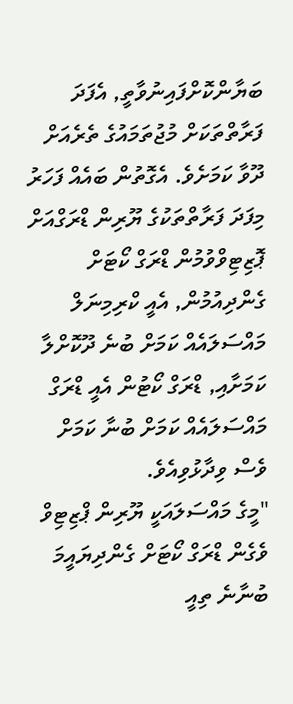ބަޔާންކޮށްފައިނުވާތީ, އެފަދަ ފަރާތްތަކަށް މުޖުތަމައުގެ ތެރެއަށް ދޫވާ ކަމަށެވެ. އެގޮތުން ބައެއް ފަހަރު މިފަދަ ފަރާތްތަކުގެ ޔޫރިން ޑްރަގްއަށް ޕޮޒިޓިވްވުމުން ޑްރަގް ކޯޓަށް ގެންދިއުމުން, އެއީ ކްރިމިނަލް މައްސަލައެއް ކަމަށް ބުނެ ދޫކޮށްލާ ކަމަށާއި, ޑްރަގް ކޯޓުން އެއީ ޑްރަގް މައްސަލައެއް ކަމަށް ބުނާ ކަމަށް ވެސް ވިދާޅުވިއެވެ.
"މީގެ މައްސަލައަކީ ޔޫރިން ޕްޒިޓިވް ވެގެން ޑްރަގް ކޯޓަށް ގެންދިޔައީމަ ބުނާނެ ތިއީ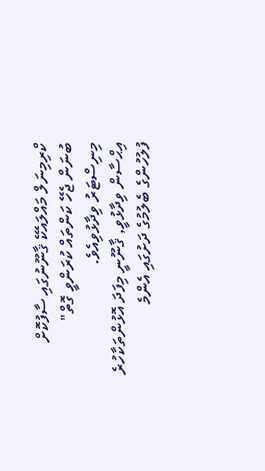ކްރިމިނަލް މައްލައެކޭ ޤާނޫނުގައި ސާފުކޮށް ބުނަން ޖެހޭ ކަންތައް ކުރަންވީ ގޮތް" މިނިސްޓަރު ވިދާޅުވިއެވެ.
އިޙްސާން ވިދާޅުވީ, ޤާނޫނީ މިފަދަ އޮޅުންތަކާހުރެ ފުލުހުންގެ ބެލުމުގެ ދަށުގައި އެންމެ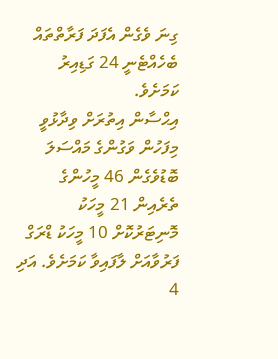ގިނަ ވެގެން އެފަދަ ފަރާތްތައް ބެހެއްޓެނީ 24 ގަޑިއިރު ކަމަށެވެ.
އިޙްސާން އިތުރަށް ވިދާޅުވީ މިފަހުން ވަގުންގެ މައްސަލަ ބޮޑުވެގެން 46 މީހުންގެ ތެރެއިން 21 މީހަކު މޮނިޓަރުކޮށް 10 މީހަކު ޑްރަގް ފަރުވާއަށް ލާފައިވާ ކަމަށެވެ. އަދި 4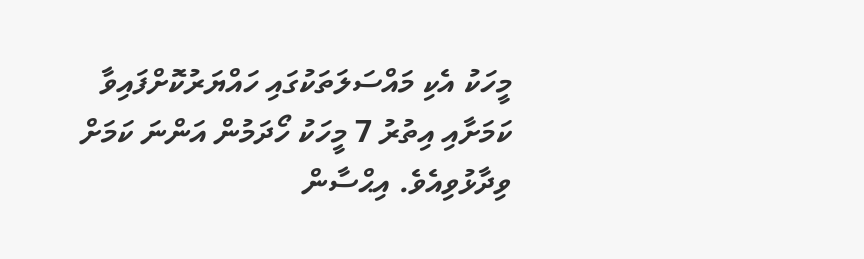މީހަކު އެކި މައްސަލަތަކުގައި ހައްޔަރުކޮށްފައިވާ ކަމަށާއި އިތުރު 7 މީހަކު ހޯދަމުން އަންނަ ކަމަށް ވިދާޅުވިއެވެ. އިޙްސާން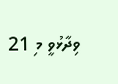ވިދާޅުވީ މި 21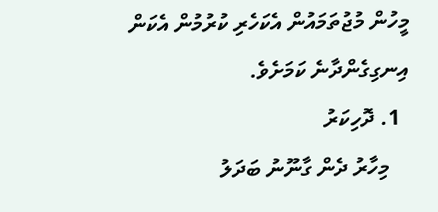މީހުން މުޖުތަމައުން އެކަހެރި ކުރުމުން އެކަން އިނގިގެންދާނެ ކަމަށެވެ.
  1. ދޮހިކަރު
    މިހާރު ދެން ގާނޫނު ބަދަލު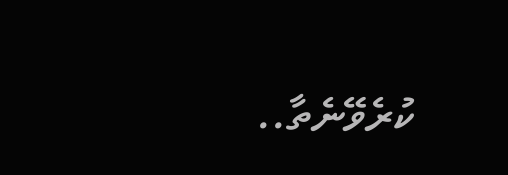ކުރެވޭނެތާ..